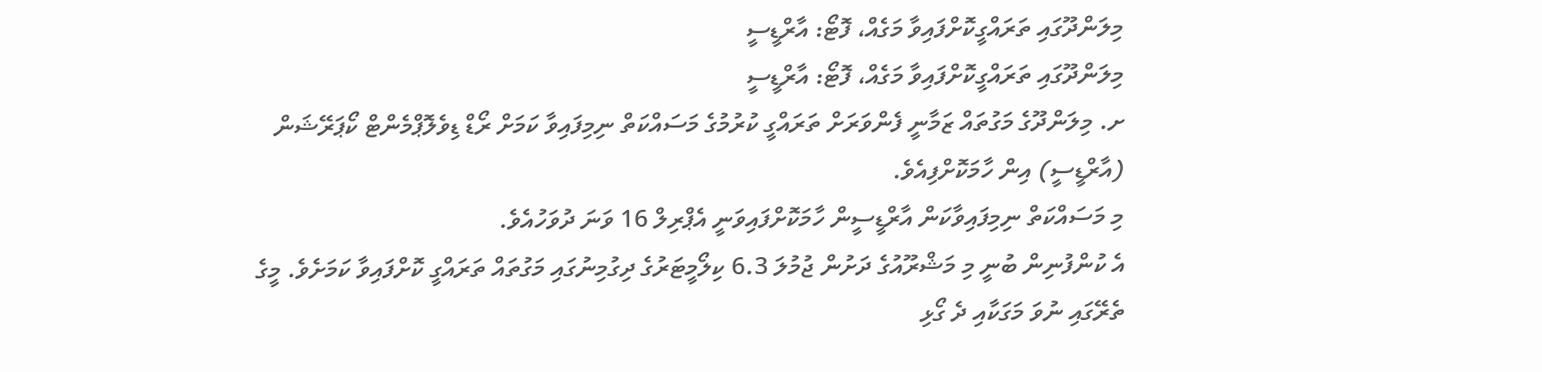މިލަންދޫގައި ތަރައްގީކޮށްފައިވާ މަގެއް، ފޮޓޯ: އާރްޑީސީ
މިލަންދޫގައި ތަރައްގީކޮށްފައިވާ މަގެއް، ފޮޓޯ: އާރްޑީސީ
ށ. މިލަންދޫގެ މަގުތައް ޒަމާނީ ފެންވަރަށް ތަރައްގީ ކުރުމުގެ މަސައްކަތް ނިމިފައިވާ ކަމަށް ރޯޑް ޑިވެލޮޕްމެންޓް ކޯޕަރޭޝަން (އާރްޑީސީ) އިން ހާމަކޮށްފިއެވެ.
މި މަސައްކަތް ނިމިފައިވާކަން އާރްޑީސީން ހާމަކޮށްފައިވަނީ އެޕްރިލް 16 ވަނަ ދުވަހުއެވެ.
އެ ކުންފުނިން ބުނީ މި މަޝްރޫއުގެ ދަށުން ޖުމުލަ 6.3 ކިލޯމީޓަރުގެ ދިގުމިނުގައި މަގުތައް ތަރައްގީ ކޮށްފައިވާ ކަމަށެވެ. މީގެ ތެރޭގައި ނުވަ މަގަކާއި ދެ ގޯޅި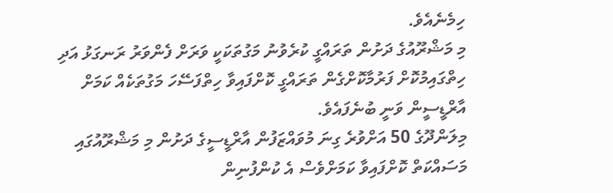ހިމެނެއެވެ.
މި މަޝްރޫއުގެ ދަށުން ތަރައްގީ ކުރެވުނު މަގުތަކަކީ ވަރަށް ފެންވަރު ރަނގަޅު އަދި ހިތްގައިމުކޮށް ފަރުމާކޮށްގެން ތަރައްގީ ކޮށްފައިވާ ހިތްފަސޭހަ މަގުތަކެއް ކަމަށް އާރްޑީސީން ވަނީ ބުނެފައެވެ.
މިލަންދޫގެ 50 އަށްވުރެ ގިނަ މުވައްޒަފުން އާރްޑީސީގެ ދަށުން މި މަޝްރޫއުގައި މަސައްކަތް ކޮށްފައިވާ ކަމަށްވެސް އެ ކުންފުނިން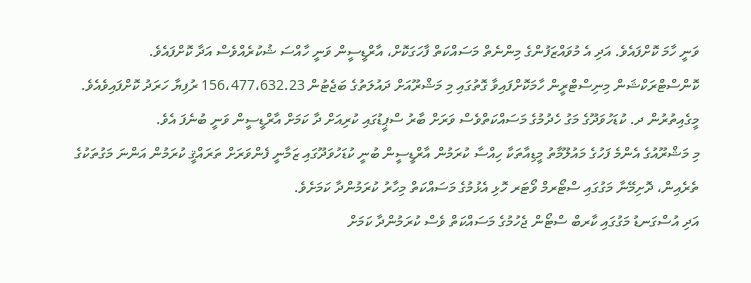ވަނީ ހާމަ ކޮށްފައެވެ. އަދި އެ މުވައްޒަފުންގެ މިންނެތް މަސައްކަތް ފާހަގަކޮށް، އާރްޑީސީން ވަނީ ހާއްސަ ޝުކުރެއްވެސް އަދާ ކޮށްފައެވެ.
ކޮންސްޓްރަކްޝަން މިނިސްޓްރީން ހާމަކޮށްފައިވާ ގޮތުގައި މި މަޝްރޫއަށް ދައުލަތުގެ ބަޖެޓުން 156،477،632.23 ރުފިޔާ ހަރަދު ކޮށްފައިވެއެވެ.
މީގެއިތުރުން ދ. ކުޑަހުވަދޫގެ މަގު ހެދުމުގެ މަސައްކަތްވެސް ވަރަށް ބާރު ސްޕީޑުގައި ކުރިއަށް ދާ ކަމަށް އާރްޑީސީން ވަނީ ބުނެފަ އެވެ.
މި މަޝްރޫއުގެ އެންމެ ފަހުގެ މައުލޫމާތު މީޑިއާތަކާ ހިއްސާ ކުރަމުން އާރްޑީސީން ބުނީ ކުޑަހުވަދޫގައި ޒަމާނީ ފެންވަރަށް ތަރައްޤީ ކުރަމުން އަންނަ މަގުތަކުގެ ތެރެއިން، ދޮށިމޭނާ މަގުގައި ސްޓޯރމް ވޯޓަރ ހޮޅި އެޅުމުގެ މަސައްކަތް މިހާރު ކުރަމުންދާ ކަމަށެވެ.
އަދި އުސްގަނޑު މަގުގައި ކާރބް ސްޓޯން ޖެހުމުގެ މަސައްކަތް ވެސް ކުރަމުންދާ ކަމަށް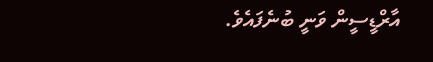އާރްޑީސީން ވަނީ ބުނެފައެވެ.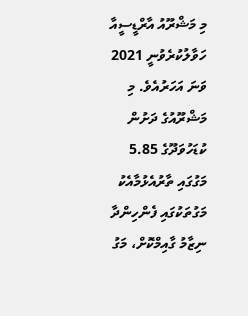މި މަޝްރޫއު އާރްޑީސީއާ ހަވާލުކުރެވުނީ 2021 ވަނަ އަހަރުއެވެ. މި މަޝްރޫއުގެ ދަށުން ކުޑަހުވަދޫގެ 5.85 މަގުގައި ތާރުއެޅުމާއެކު މަގުތަކުގައި ފެންހިންދާ ނިޒާމު ގާއިމްކޮށް، މަގު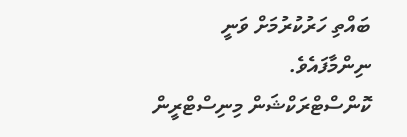ބައްތި ހަރުކުރުމަށް ވަނީ ނިންމާފައެވެ.
ކޮންސްޓްރަކްޝަން މިނިސްޓްރީން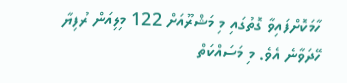ހާމަކޮށްފައިވާ ގޮތުގައި މި މަޝްރޫއަށް 122 މިލިއަން ރުފިޔާ ހޭދަވާނެ އެވެ. މި މަސައްކަތް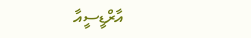އާރްޑީސީއާ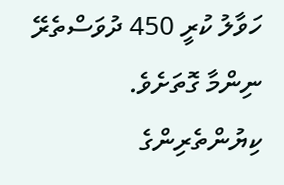ހަވާލު ކުރީ 450 ދުވަސްތެރޭ ނިންމާ ގޮތަށެވެ.
ކިޔުންތެރިންގެ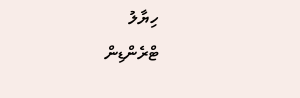ހިޔާލު
ޓްރެންޑިން